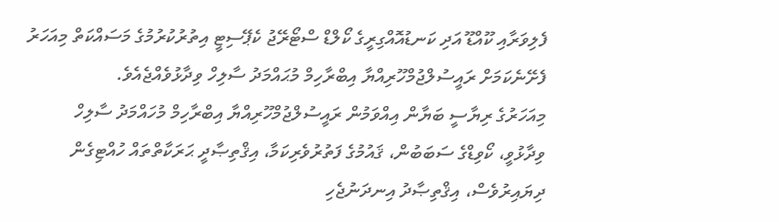ފެލިވަރާއި ކޫއްޑޫ އަދި ކަނޑުއޮއްގިރީގެ ކޯލްޑް ސްޓޯރޭޖު ކެޕޭސިޓީ އިތުރުކުރުމުގެ މަސައްކަތް މިއަހަރު ފެށޭނެކަމަށް ރައީސުލްޖުމްހޫރިއްޔާ އިބްރާހިމް މުޙައްމަދު ސާލިހް ވިދާޅުވެއްޖެއެވެ.
މިއަހަރުގެ ރިޔާސީ ބަޔާން އިއްވަމުން ރައީސުލްޖުމްހޫރިއްޔާ އިބްރާހިމް މުހައްމަދު ސާލިހް ވިދާޅުވީ، ކޯވިޑްގެ ސަބަބުން، ޤައުމުގެ ފަތުރުވެރިކަމާ، އިޤްތިޞާދީ ޙަރަކާތްތައް ހުއްޓިގެން ދިޔައިރުވެސް، އިޤްތިޞާދު އިނދަނުޖެހި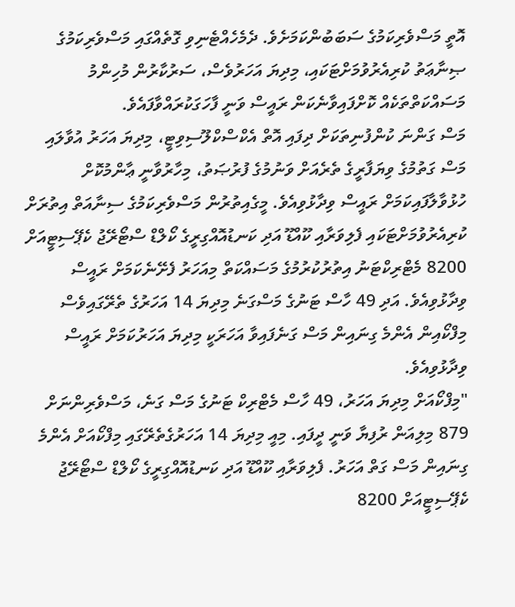އޮތީ މަސްވެރިކަމުގެ ސަބަބުންކަމަށެވެ. ދެމެހެއްޓެނިވި ގޮތެއްގައި މަސްވެރިކަމުގެ ޞިނާޢަތު ކުރިއެރުވުމަށްޓަކައި، މިދިޔަ އަހަރުވެސް، ސަރުކާރުން މުހިންމު މަސައްކަތްތަކެއް ކޮށްފައިވާނެކަން ރައީސް ވަނީ ފާހަގަކުރައްވާފައެވެ.
މަސް ގަންނަ ކުންފުނިތަކަށް ދިފައި އޮތް އެކްސްކްލޫސިވިޓީ، މިދިޔަ އަހަރު އުވާލައި މަސް ގަތުމުގެ ވިޔަފާރީގެ ތެރެއަށް ވަނުމުގެ ފުރުޞަތު، މިހާރުވާނީ ޢާންމުކޮށް ހުޅުވާލާފައިކަމަށް ރައީސް ވިދާޅުވިއެވެ. މީގެއިތުރުން މަސްވެރިކަމުގެ ސިނާއަތް އިތުރަށް ކުރިއެރުވުމަށްޓަކައި ފެލިވަރާއި ކޫއްޑޫ އަދި ކަނޑުއޮއްގިރީގެ ކޯލްޑް ސްޓޯރޭޖު ކެޕޭސިޓީއަށް 8200 މެޓްރިކްޓަނު އިތުރުކުރުމުގެ މަސައްކަތް މިއަހަރު ފެށޭނެކަމަށް ރައީސް ވިދާޅުވިއެވެ. އަދި 49 ހާސް ޓަނުގެ މަސްގަނެ މިދިޔަ 14 އަހަރުގެ ތެރޭގައިވެސް މިފްކޯއިން އެންމެ ގިނައިން މަސް ގަނެފައިވާ އަހަރަކީ މިދިޔަ އަހަރުކަމަށް ރައީސް ވިދާޅުވިއެވެ.
"މިފްކޯއަށް މިދިޔަ އަހަރު، 49 ހާސް މެޓްރިކް ޓަނުގެ މަސް ގަނެ، މަސްވެރިންނަށް 879 މިލިއަން ރުފިޔާ ވަނީ ދީފައި. މިއީ މިދިޔަ 14 އަހަރުގެތެރޭގައި މިފްކޯއަށް އެންމެ ގިނައިން މަސް ގަތް އަހަރު. ފެލިވަރާއި ކޫއްޑޫ އަދި ކަނޑުއޮއްގިރީގެ ކޯލްޑް ސްޓޯރޭޖު ކެޕޭސިޓީއަށް 8200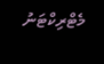މެޓްރިކްޓަނު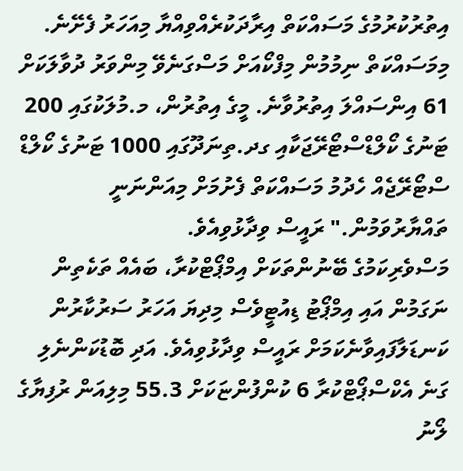އިތުރުކުރުމުގެ މަސައްކަތް އިރާދަކުރެއްވިއްޔާ މިއަހަރު ފެށޭނެ. މިމަސައްކަތް ނިމުމުން މިފްކޯއަށް މަސްގަނެވޭ މިންވަރު ދުވާލަކަށް 61 އިންސައްލަ އިތުރުވާނެ. މީގެ އިތުރުން، މ.މުލަކުގައި 200 ޓަނުގެ ކޯލްޑްސްޓޯރޭޖަކާއި ގދ.ތިނަދޫގައި 1000 ޓަނުގެ ކޯލްޑް ސްޓޯރޭޖެއް ހެދުމު މަސައްކަތް ފެށުމަށް މިއަންނަނީ ތައްޔާރުވަމުން." ރައީސް ވިދާޅުވިއެވެ.
މަސްވެރިކަމުގެ ބޭނުންތަކަށް އިމްޕޯޓްކުރާ، ބައެއް ތަކެތިން ނަގަމުން އައި އިމްޕޯޓު ޑިއުޓީވެސް މިދިޔަ އަހަރު ސަރުކާރުން ކަނޑަލާފައިވާނެކަމަށް ރައީސް ވިދާޅުވިއެވެ. އަދި ބޮޑުކަންނެލި ގަނެ އެކްސްޕޯޓްކުރާ 6 ކުންފުންޏަކަށް 55.3 މިލިއަން ރުފިޔާގެ ލޯނު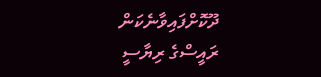ދޫކޮށްފައިވާނެކަން ރައީސްގެ ރިޔާސީ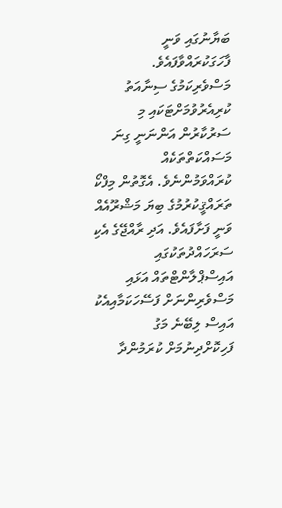ބަޔާނުގައި ވަނީ ފާހަގަކުރައްވާފައެވެ.
މަސްވެރިކަމުގެ ސިނާއަތު ކުރިއެރުވުމަށްޓަކައި މި ސަރުކާރުން އަންނަނީ ގިނަ މަސައްކަތްތަކެއް ކުރައްވަމުންނެވެ. އެގޮތުން މިފްކޯ ތަރައްޤީކުރުމުގެ ބިޔަ މަޝްރޫއެއް ވަނީ ފަށާފައެވެ. އަދި ރާއްޖޭގެ އެކި ސަރަހައްދުތަކުގައި އައިސްޕްލާންޓްތައް އަޅައި މަސްވެރިންނަށް ފަސޭހަކަމާއިއެކު އައިސް ލިބޭނެ މަގު ފަހިކޮށްދިނުމަށް ކުރަމުންދާ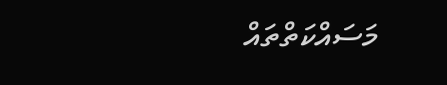މަސައްކަތްތައް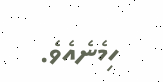ހިމެނެއެވެ.